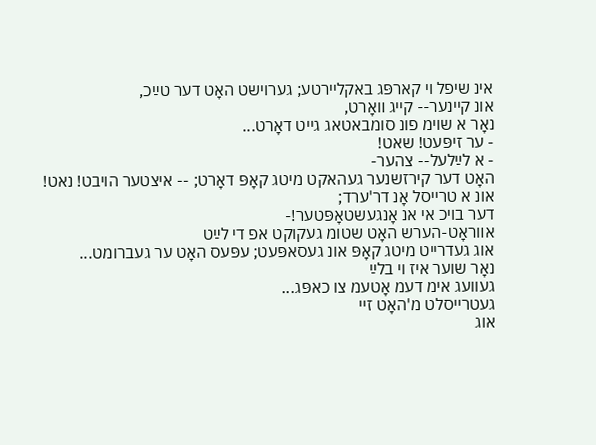אינ שיפל וי קארפּג באקליירטע; גערוישט האָט דער טײַכ,
אונ קיינער-- קייג װאָרט,
נאָר א שוימ פונ סומבאטאג גייט דאָרט...
- ער זיפּעט! שאט!
- א לײַלעל-- צהער-
האָט דער קירזשנער געהאקט מיטג קאָפּ דאָרט; -- איצטער הויבט! נאט!
אונ א טרייסל אָנ דר'ערד;
דער בויכ אי אנ אָנגעשטאָפּטער!-
אװראָט-הערש האָט שטומ געקוקט אפ די לײַט
אוג געדרייט מיטג קאָפּ אונ געסאפּעט; עפּעס האָט ער געברומט...
נאָר שוער איז וי בלײַ
געוועג אימ דעמ אָטעמ צו כאפּג...
געטרייסלט מ'האָט זיי
אוג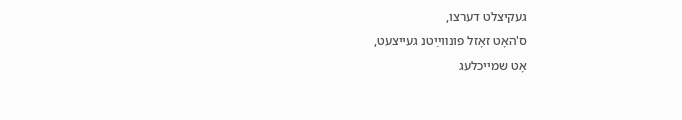געקיצלט דערצו,
ס'האָט זאָזל פונװײַטנ געייצעט,
אָט שמייכלעג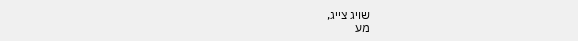שויג צייג,
מע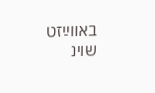באװײַזט שוינ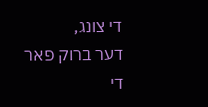די צונג,
דער ברוק פאר די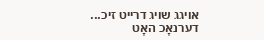אויגג שויג דרייט זיכ...
דערנאָכ האָט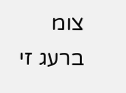צומ ברעג זי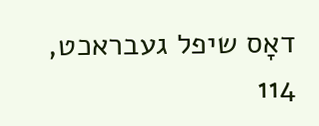דאָס שיפל געבראכט,
114